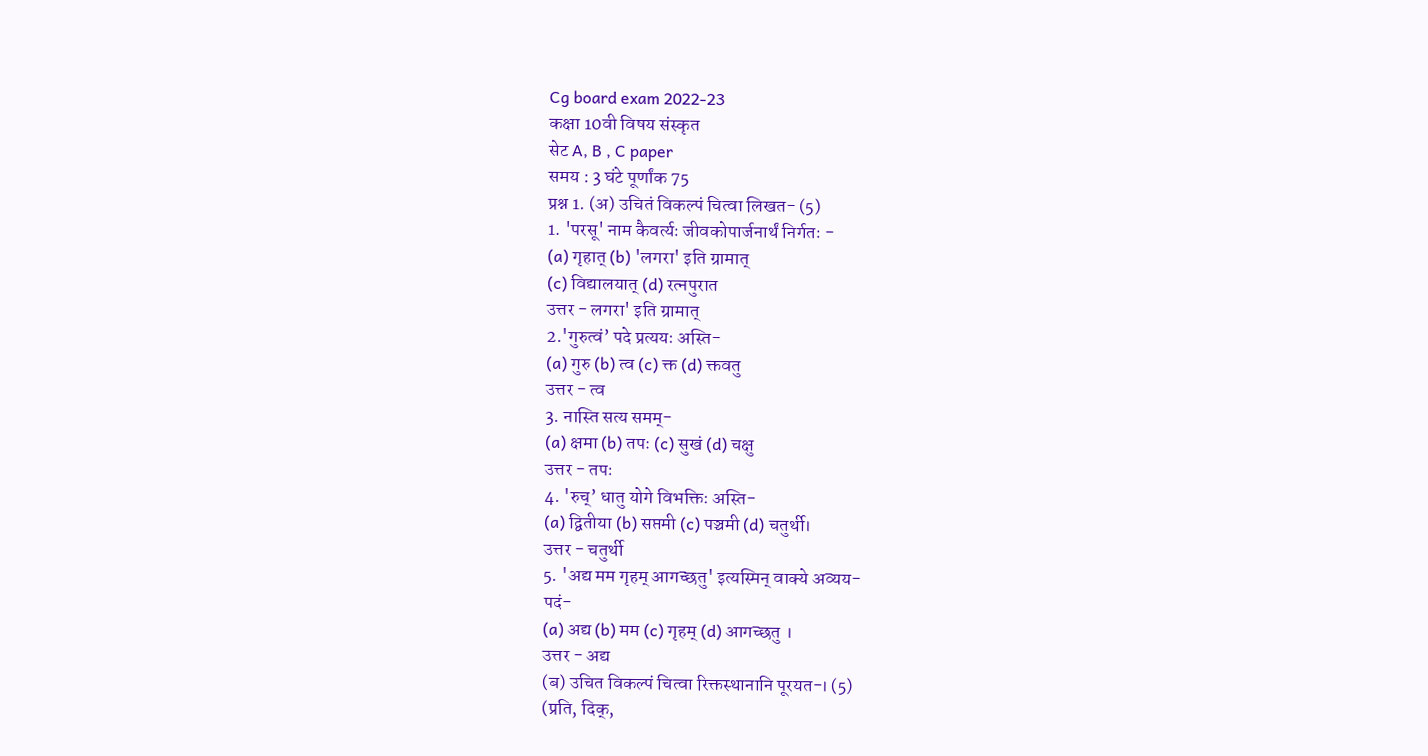Cg board exam 2022-23
कक्षा 10वी विषय संस्कृत
सेट A, B , C paper
समय : 3 घंटे पूर्णांक 75
प्रश्न 1. (अ) उचितं विकल्पं चित्वा लिखत- (5)
1. 'परसू' नाम कैवर्त्यः जीवकोपार्जनार्थं निर्गतः -
(a) गृहात् (b) 'लगरा' इति ग्रामात्
(c) विद्यालयात् (d) रत्नपुरात
उत्तर - लगरा' इति ग्रामात्
2.'गुरुत्वं’ पदे प्रत्ययः अस्ति-
(a) गुरु (b) त्व (c) क्त (d) क्तवतु
उत्तर - त्व
3. नास्ति सत्य समम्-
(a) क्षमा (b) तपः (c) सुखं (d) चक्षु
उत्तर - तपः
4. 'रुच्’ धातु योगे विभक्तिः अस्ति-
(a) द्वितीया (b) सप्तमी (c) पञ्चमी (d) चतुर्थी।
उत्तर - चतुर्थी
5. 'अद्य मम गृहम् आगच्छतु' इत्यस्मिन् वाक्ये अव्यय-
पदं-
(a) अद्य (b) मम (c) गृहम् (d) आगच्छतु ।
उत्तर - अद्य
(ब) उचित विकल्पं चित्वा रिक्तस्थानानि पूरयत-। (5)
(प्रति, दिक्,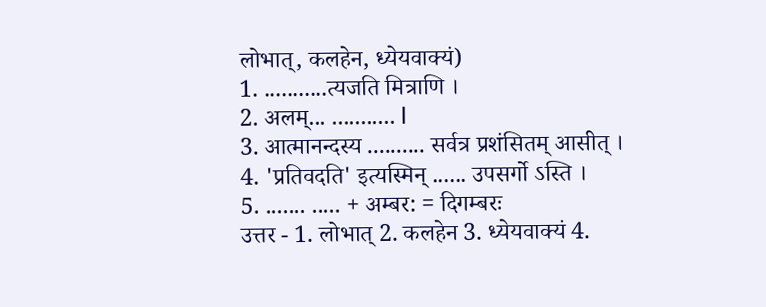लोभात्, कलहेन, ध्येयवाक्यं)
1. ...........त्यजति मित्राणि ।
2. अलम्... ........... I
3. आत्मानन्दस्य .......... सर्वत्र प्रशंसितम् आसीत् ।
4. 'प्रतिवदति' इत्यस्मिन् ...... उपसर्गो ऽस्ति ।
5. ....... ..... + अम्बर: = दिगम्बरः
उत्तर - 1. लोभात् 2. कलहेन 3. ध्येयवाक्यं 4.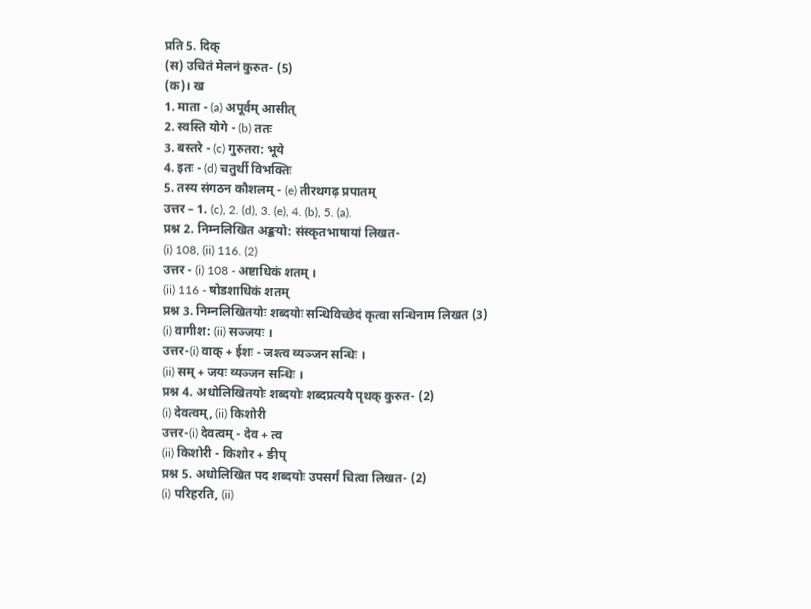प्रति 5. दिक्
(स) उचितं मेलनं कुरुत- (5)
(क)। ख
1. माता - (a) अपूर्वम् आसीत्
2. स्वस्ति योगे - (b) ततः
3. बस्तरे - (c) गुरुतरा: भूये
4. इतः - (d) चतुर्थी विभक्तिः
5. तस्य संगठन कौशलम् - (e) तीरथगढ़ प्रपातम्
उत्तर – 1. (c), 2. (d), 3. (e), 4. (b), 5. (a).
प्रश्न 2. निम्नलिखित अङ्कयो: संस्कृतभाषायां लिखत-
(i) 108, (ii) 116. (2)
उत्तर - (i) 108 - अष्टाधिकं शतम् ।
(ii) 116 - षोडशाधिकं शतम्
प्रश्न 3. निम्नलिखितयोः शब्दयोः सन्धिविच्छेदं कृत्वा सन्धिनाम लिखत (3)
(i) वागीश: (ii) सञ्जयः ।
उत्तर-(i) वाक् + ईशः - जश्त्व व्यञ्जन सन्धिः ।
(ii) सम् + जयः व्यञ्जन सन्धिः ।
प्रश्न 4. अधोलिखितयोः शब्दयोः शब्दप्रत्ययै पृथक् कुरुत- (2)
(i) देवत्वम्, (ii) किशोरी
उत्तर-(i) देवत्वम् - देव + त्व
(ii) किशोरी - किशोर + ङीप्
प्रश्न 5. अधोलिखित पद शब्दयोः उपसर्गं चित्वा लिखत- (2)
(i) परिहरति, (ii)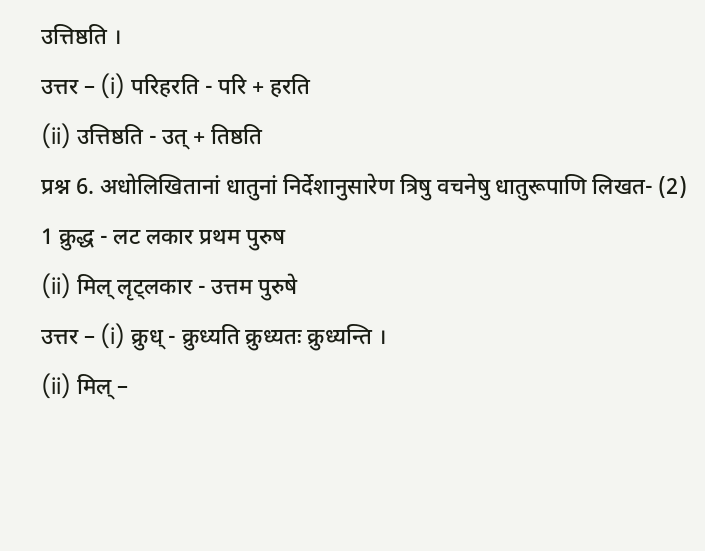उत्तिष्ठति ।
उत्तर – (i) परिहरति - परि + हरति
(ii) उत्तिष्ठति - उत् + तिष्ठति
प्रश्न 6. अधोलिखितानां धातुनां निर्देशानुसारेण त्रिषु वचनेषु धातुरूपाणि लिखत- (2)
1 क्रुद्ध - लट लकार प्रथम पुरुष
(ii) मिल् लृट्लकार - उत्तम पुरुषे
उत्तर – (i) क्रुध् - क्रुध्यति क्रुध्यतः क्रुध्यन्ति ।
(ii) मिल् –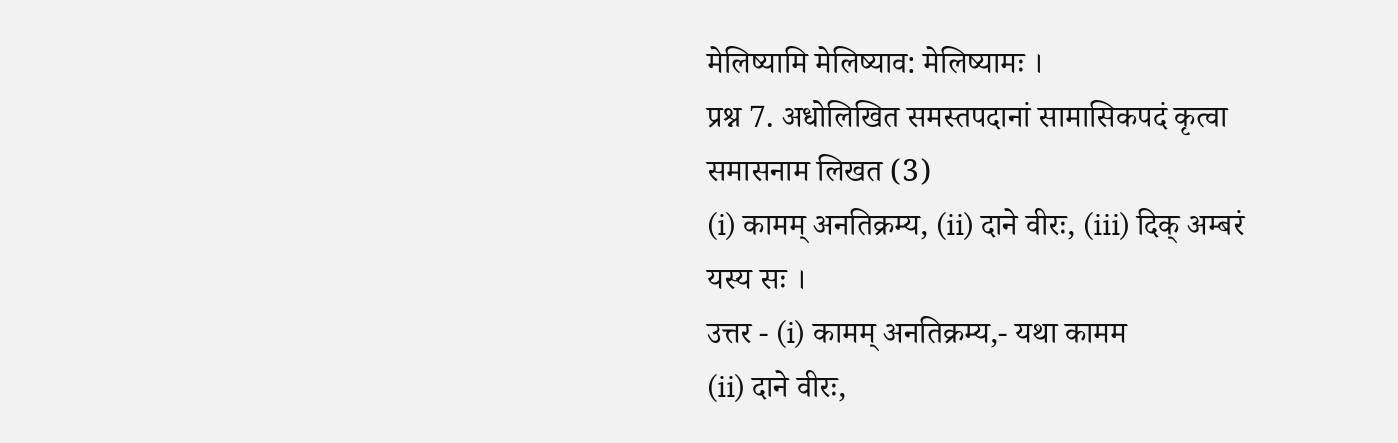मेलिष्यामि मेलिष्याव: मेलिष्यामः ।
प्रश्न 7. अधोलिखित समस्तपदानां सामासिकपदं कृत्वा
समासनाम लिखत (3)
(i) कामम् अनतिक्रम्य, (ii) दाने वीरः, (iii) दिक् अम्बरं
यस्य सः ।
उत्तर - (i) कामम् अनतिक्रम्य,- यथा कामम
(ii) दाने वीरः,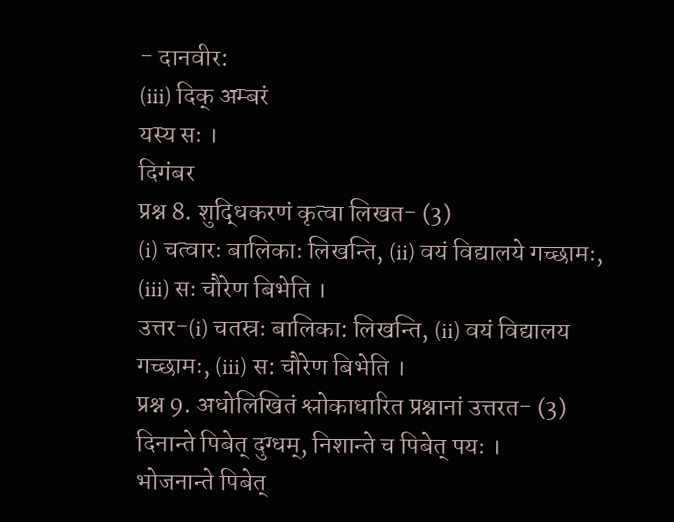- दानवीर:
(iii) दिक् अम्बरं
यस्य सः ।
दिगंबर
प्रश्न 8. शुद्धिकरणं कृत्वा लिखत- (3)
(i) चत्वारः बालिकाः लिखन्ति, (ii) वयं विद्यालये गच्छामः, (iii) सः चौरेण बिभेति ।
उत्तर-(i) चतस्रः बालिका: लिखन्ति, (ii) वयं विद्यालय
गच्छामः, (iii) स: चौरेण बिभेति ।
प्रश्न 9. अधोलिखितं श्लोकाधारित प्रश्नानां उत्तरत- (3)
दिनान्ते पिबेत् दुग्धम्, निशान्ते च पिबेत् पयः ।
भोजनान्ते पिबेत्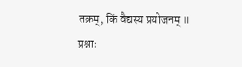तक्रम्, किं वैद्यस्य प्रयोजनम् ॥
प्रश्नाः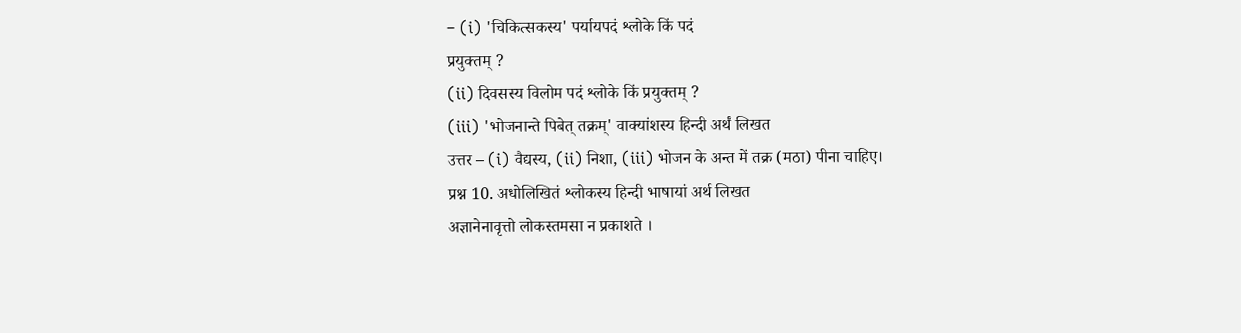– (i) 'चिकित्सकस्य' पर्यायपदं श्लोके किं पदं
प्रयुक्तम् ?
(ii) दिवसस्य विलोम पदं श्लोके किं प्रयुक्तम् ?
(iii) 'भोजनान्ते पिबेत् तक्रम्' वाक्यांशस्य हिन्दी अर्थं लिखत
उत्तर – (i) वैद्यस्य, (ii) निशा, (iii) भोजन के अन्त में तक्र (मठा) पीना चाहिए।
प्रश्न 10. अधोलिखितं श्लोकस्य हिन्दी भाषायां अर्थ लिखत
अज्ञानेनावृत्तो लोकस्तमसा न प्रकाशते ।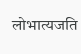लोभात्यजति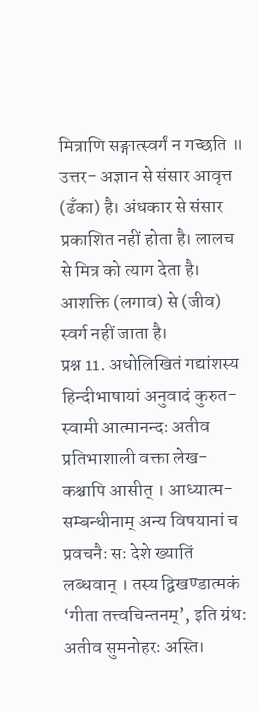मित्राणि सङ्गात्स्वर्गं न गच्छति ॥
उत्तर- अज्ञान से संसार आवृत्त (ढँका) है। अंधकार से संसार प्रकाशित नहीं होता है। लालच से मित्र को त्याग देता है। आशक्ति (लगाव) से (जीव) स्वर्ग नहीं जाता है।
प्रश्न 11. अधोलिखितं गद्यांशस्य हिन्दीभाषायां अनुवादं कुरुत-
स्वामी आत्मानन्दः अतीव प्रतिभाशाली वक्ता लेख-
कश्चापि आसीत् । आध्यात्म-सम्बन्धीनाम् अन्य विषयानां च प्रवचनैः सः देशे ख्यातिं लब्धवान् । तस्य द्विखण्डात्मकं ‘गीता तत्त्वचिन्तनम्’, इति ग्रंथ: अतीव सुमनोहरः अस्ति।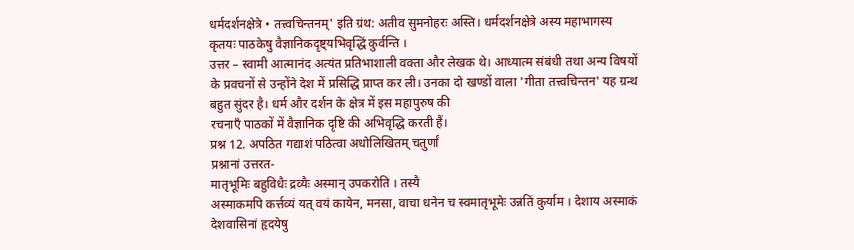धर्मदर्शनक्षेत्रे • तत्त्वचिन्तनम्' इति ग्रंथ: अतीव सुमनोहरः अस्ति। धर्मदर्शनक्षेत्रे अस्य महाभागस्य कृतयः पाठकेषु वैज्ञानिकदृष्ट्यभिवृद्धिं कुर्वन्ति ।
उत्तर – स्वामी आत्मानंद अत्यंत प्रतिभाशाली वक्ता और लेखक थे। आध्यात्म संबंधी तथा अन्य विषयों के प्रवचनों से उन्होंने देश में प्रसिद्धि प्राप्त कर ली। उनका दो खण्डों वाला 'गीता तत्त्वचिन्तन' यह ग्रन्थ बहुत सुंदर है। धर्म और दर्शन के क्षेत्र में इस महापुरुष की
रचनाएँ पाठकों में वैज्ञानिक दृष्टि की अभिवृद्धि करती हैं।
प्रश्न 12. अपठित गद्याशं पठित्वा अधोलिखितम् चतुर्णां
प्रश्नानां उत्तरत-
मातृभूमिः बहुविधैः द्रव्यैः अस्मान् उपकरोति । तस्यै
अस्माकमपि कर्त्तव्यं यत् वयं कायेन, मनसा, वाचा धनेन च स्वमातृभूमेः उन्नतिं कुर्याम । देशाय अस्माकं देशवासिनां हृदयेषु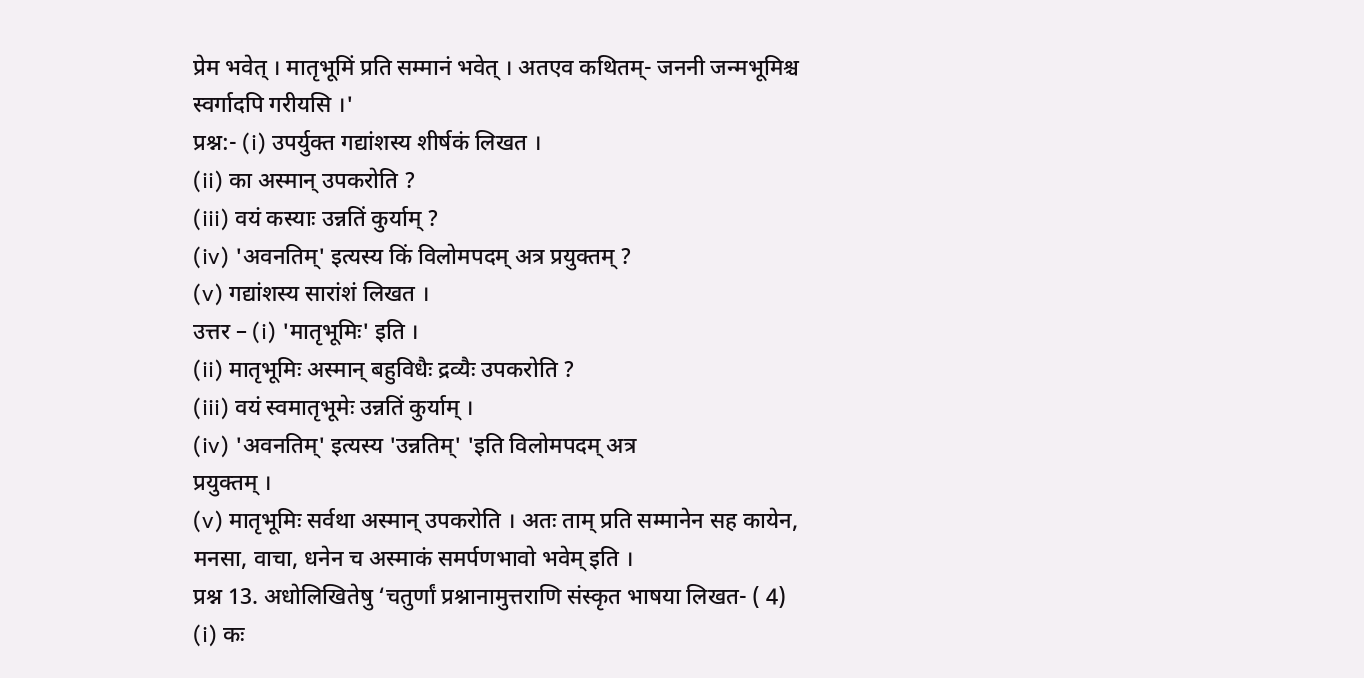प्रेम भवेत् । मातृभूमिं प्रति सम्मानं भवेत् । अतएव कथितम्- जननी जन्मभूमिश्च स्वर्गादपि गरीयसि ।'
प्रश्न:- (i) उपर्युक्त गद्यांशस्य शीर्षकं लिखत ।
(ii) का अस्मान् उपकरोति ?
(iii) वयं कस्याः उन्नतिं कुर्याम् ?
(iv) 'अवनतिम्' इत्यस्य किं विलोमपदम् अत्र प्रयुक्तम् ?
(v) गद्यांशस्य सारांशं लिखत ।
उत्तर – (i) 'मातृभूमिः' इति ।
(ii) मातृभूमिः अस्मान् बहुविधैः द्रव्यैः उपकरोति ?
(iii) वयं स्वमातृभूमेः उन्नतिं कुर्याम् ।
(iv) 'अवनतिम्' इत्यस्य 'उन्नतिम्' 'इति विलोमपदम् अत्र
प्रयुक्तम् ।
(v) मातृभूमिः सर्वथा अस्मान् उपकरोति । अतः ताम् प्रति सम्मानेन सह कायेन, मनसा, वाचा, धनेन च अस्माकं समर्पणभावो भवेम् इति ।
प्रश्न 13. अधोलिखितेषु ‘चतुर्णां प्रश्नानामुत्तराणि संस्कृत भाषया लिखत- ( 4)
(i) कः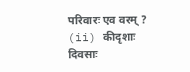परिवारः एव वरम् ?
(ii) कीदृशाः दिवसाः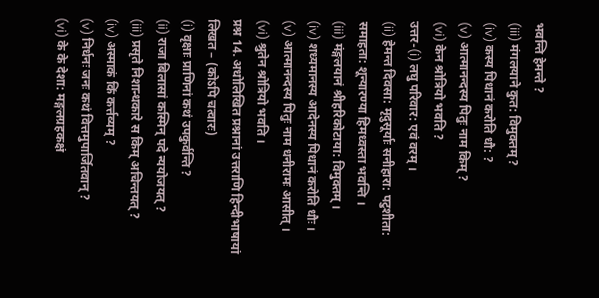भवन्ति हेमन्ते ?
(iii) मंगलयाने कुत: विमुक्तम् ?
(iv) कस्य पिधानं करोति धौ: ?
(v) आत्मानन्दस्य पितुः नाम किम् ?
(vi) केन श्रोत्रियो भवति ?
उत्तर-(i) लघु परिवार: एवं वरम् ।
(ii) हेमन्त दिवसा: मृदुसूर्याः सनीहारा: पटुशीता: समाहता: शून्यारण्या हिमध्वस्ता भवन्ति ।
(iii) मंङ्गलयानं श्रीहरिकोटाया: विमुक्तम् ।
(iv) शध्यमानस्य आदेनस्य पिधानं करोति धौः ।
(v) आत्मानन्दस्य पितुः नाम धनीरामः आसीत् ।
(vi) श्रुतेन श्रोत्रियो भवति ।
प्रश्न 14. अधोलिखित प्रश्नानां उत्तराणि हिन्दीभाषायां लिखत – (कोऽपि चत्वारः)
(i) वृक्षाः प्राणिनां कथं उपकुर्वन्ति ?
(ii) राजा बिलासां कस्मिन् पदे न्ययोजयत् ?
(iii) प्रसृते निशान्धकारे स किम् अचिन्तयत् ?
(iv) अस्माकं किं कर्त्तव्यम् ?
(v) निर्धनः जनः कथं वित्तमुपार्जितवान् ?
(vi) के के देशा: मङ्गलग्रहकक्षं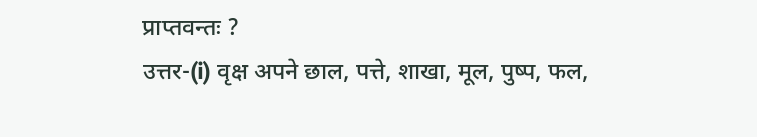प्राप्तवन्तः ?
उत्तर-(i) वृक्ष अपने छाल, पत्ते, शाखा, मूल, पुष्प, फल,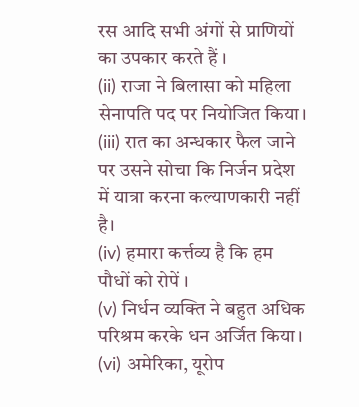रस आदि सभी अंगों से प्राणियों का उपकार करते हैं ।
(ii) राजा ने बिलासा को महिला सेनापति पद पर नियोजित किया।
(iii) रात का अन्धकार फैल जाने पर उसने सोचा कि निर्जन प्रदेश में यात्रा करना कल्याणकारी नहीं है।
(iv) हमारा कर्त्तव्य है कि हम पौधों को रोपें ।
(v) निर्धन व्यक्ति ने बहुत अधिक परिश्रम करके धन अर्जित किया।
(vi) अमेरिका, यूरोप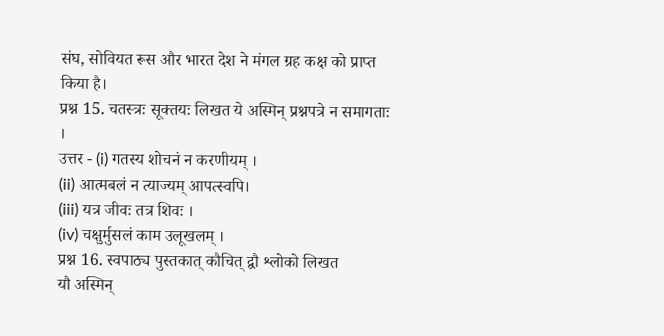संघ, सोवियत रूस और भारत देश ने मंगल ग्रह कक्ष को प्राप्त किया है।
प्रश्न 15. चतस्त्रः सूक्तयः लिखत ये अस्मिन् प्रश्नपत्रे न समागताः ।
उत्तर - (i) गतस्य शोचनं न करणीयम् ।
(ii) आत्मबलं न त्याज्यम् आपत्स्वपि।
(iii) यत्र जीवः तत्र शिवः ।
(iv) चक्षुर्मुसलं काम उलूखलम् ।
प्रश्न 16. स्वपाठ्य पुस्तकात् कौचित् द्वौ श्लोको लिखत
यौ अस्मिन्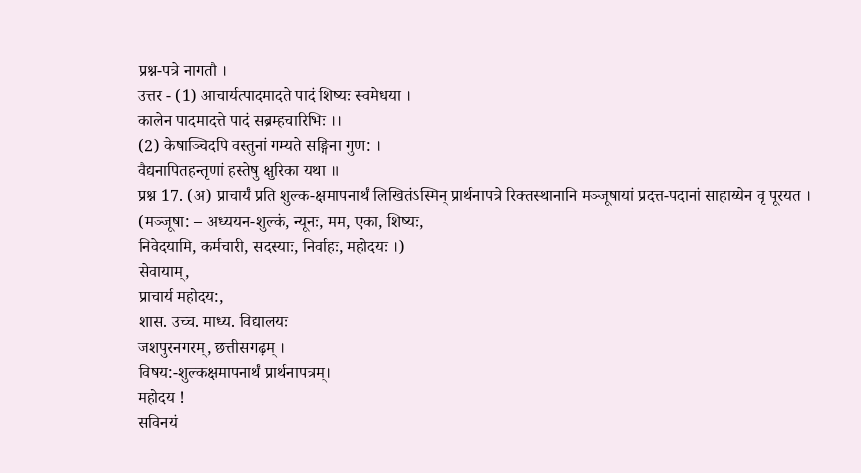प्रश्न-पत्रे नागतौ ।
उत्तर - (1) आचार्यत्पादमादते पादं शिष्यः स्वमेधया ।
कालेन पादमादत्ते पादं सब्रम्हचारिभिः ।।
(2) केषाञ्चिदपि वस्तुनां गम्यते सङ्गिना गुण: ।
वैद्यनापितहन्तृणां हस्तेषु क्षुरिका यथा ॥
प्रश्न 17. (अ) प्राचार्यं प्रति शुल्क-क्षमापनार्थं लिखितंऽस्मिन् प्रार्थनापत्रे रिक्तस्थानानि मञ्जूषायां प्रदत्त-पदानां साहाय्येन वृ पूरयत ।
(मञ्जूषा: – अध्ययन-शुल्कं, न्यूनः, मम, एका, शिष्यः,
निवेदयामि, कर्मचारी, सदस्याः, निर्वाहः, महोदयः ।)
सेवायाम्,
प्राचार्य महोदय:,
शास. उच्च. माध्य. विद्यालयः
जशपुरनगरम्, छत्तीसगढ़म् ।
विषय:-शुल्कक्षमापनार्थं प्रार्थनापत्रम्।
महोदय !
सविनयं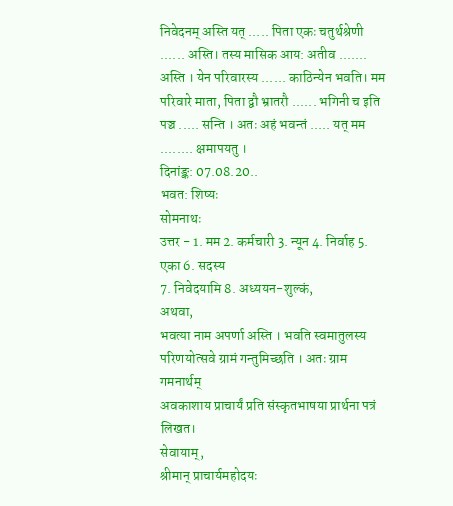निवेदनम् अस्ति यत् ..... पिता एकः चतुर्थश्रेणी ...... अस्ति। तस्य मासिक आय: अतीव ....... अस्ति । येन परिवारस्य ...... काठिन्येन भवति। मम परिवारे माता, पिता द्वौ भ्रातरौ ...... भगिनी च इति पञ्च ..... सन्ति । अतः अहं भवन्तं ..... यत् मम ........ क्षमापयतु ।
दिनांङ्क: 07.08.20..
भवत: शिष्यः
सोमनाथः
उत्तर - 1. मम 2. कर्मचारी 3. न्यून 4. निर्वाह 5. एका 6. सदस्य
7. निवेदयामि 8. अध्ययन-शुल्कं,
अथवा,
भवत्या नाम अपर्णा अस्ति । भवति स्वमातुलस्य
परिणयोत्सवे ग्रामं गन्तुमिच्छति । अतः ग्राम गमनार्थम्
अवकाशाय प्राचार्यं प्रति संस्कृतभाषया प्रार्थना पत्रं लिखत।
सेवायाम्,
श्रीमान् प्राचार्यमहोदयः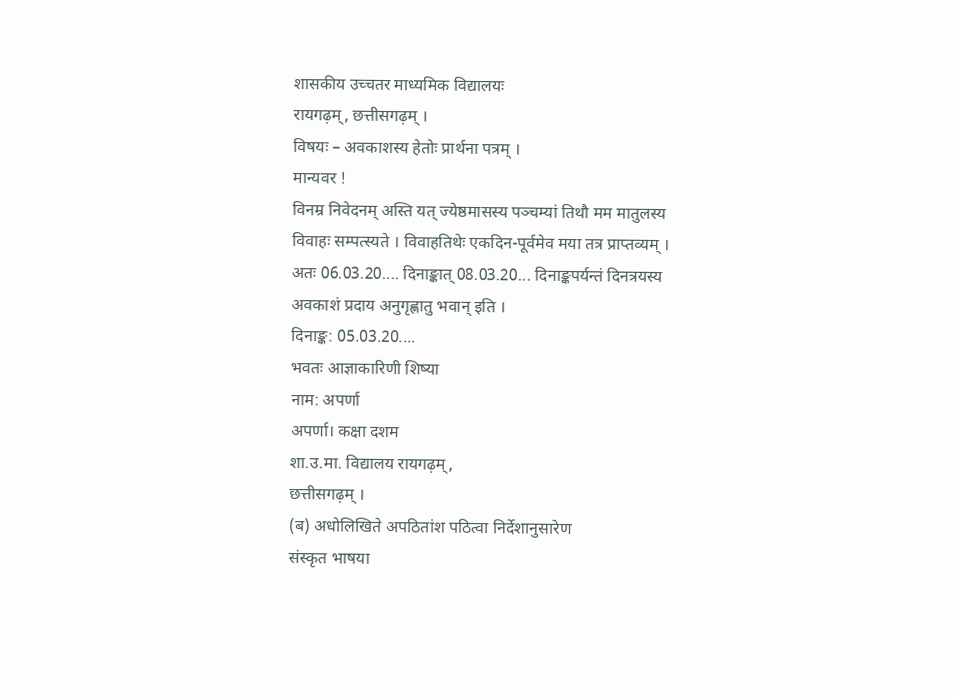शासकीय उच्चतर माध्यमिक विद्यालयः
रायगढ़म्, छत्तीसगढ़म् ।
विषयः – अवकाशस्य हेतोः प्रार्थना पत्रम् ।
मान्यवर !
विनम्र निवेदनम् अस्ति यत् ज्येष्ठमासस्य पञ्चम्यां तिथौ मम मातुलस्य विवाहः सम्पत्स्यते । विवाहतिथेः एकदिन-पूर्वमेव मया तत्र प्राप्तव्यम् ।
अतः 06.03.20.... दिनाङ्कात् 08.03.20... दिनाङ्कपर्यन्तं दिनत्रयस्य अवकाशं प्रदाय अनुगृह्णातु भवान् इति ।
दिनाङ्क: 05.03.20....
भवतः आज्ञाकारिणी शिष्या
नाम: अपर्णा
अपर्णा। कक्षा दशम
शा.उ.मा. विद्यालय रायगढ़म्,
छत्तीसगढ़म् ।
(ब) अधोलिखिते अपठितांश पठित्वा निर्देशानुसारेण
संस्कृत भाषया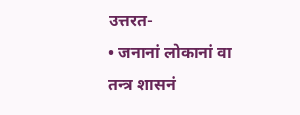उत्तरत-
• जनानां लोकानां वा तन्त्र शासनं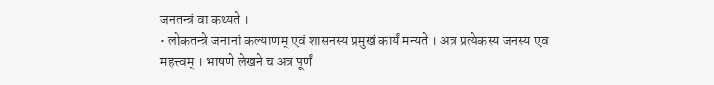जनतन्त्रं वा कथ्यते ।
• लोकतन्त्रे जनानां कल्याणम् एवं शासनस्य प्रमुखं कार्यं मन्यते । अत्र प्रत्येकस्य जनस्य एव महत्त्वम् । भाषणे लेखने च अत्र पूर्णं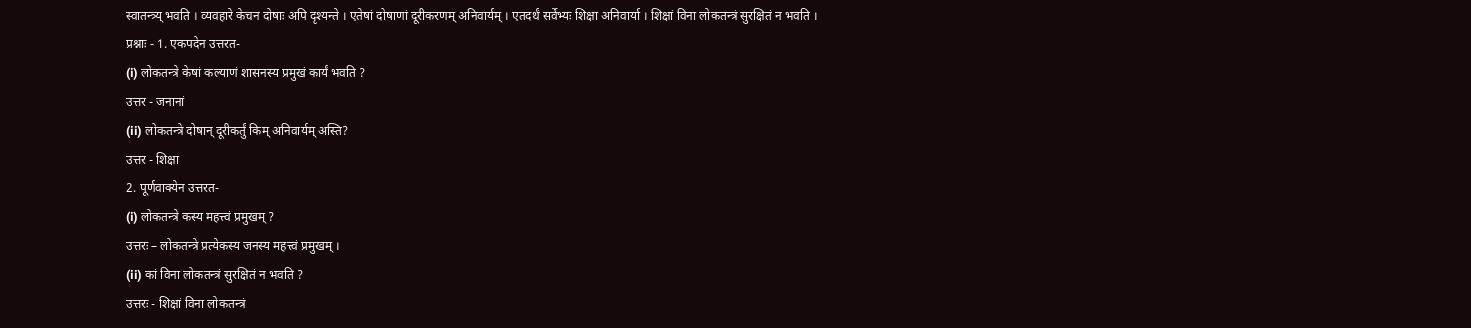स्वातन्त्र्य् भवति । व्यवहारे केचन दोषाः अपि दृश्यन्ते । एतेषां दोषाणां दूरीकरणम् अनिवार्यम् । एतदर्थं सर्वेभ्यः शिक्षा अनिवार्या । शिक्षां विना लोकतन्त्रं सुरक्षितं न भवति ।
प्रश्नाः - 1. एकपदेन उत्तरत-
(i) लोकतन्त्रे केषां कल्याणं शासनस्य प्रमुखं कार्यं भवति ?
उत्तर - जनानां
(ii) लोकतन्त्रे दोषान् दूरीकर्तुं किम् अनिवार्यम् अस्ति?
उत्तर - शिक्षा
2. पूर्णवाक्येन उत्तरत-
(i) लोकतन्त्रे कस्य महत्त्वं प्रमुखम् ?
उत्तरः – लोकतन्त्रे प्रत्येकस्य जनस्य महत्त्वं प्रमुखम् ।
(ii) कां विना लोकतन्त्रं सुरक्षितं न भवति ?
उत्तरः - शिक्षां विना लोकतन्त्रं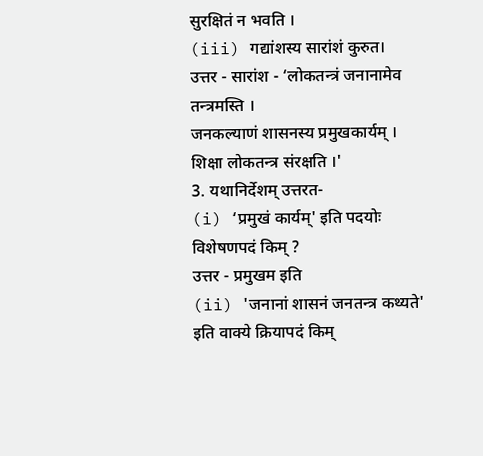सुरक्षितं न भवति ।
(iii) गद्यांशस्य सारांशं कुरुत।
उत्तर - सारांश - ‘लोकतन्त्रं जनानामेव तन्त्रमस्ति ।
जनकल्याणं शासनस्य प्रमुखकार्यम् । शिक्षा लोकतन्त्र संरक्षति ।'
3. यथानिर्देशम् उत्तरत-
(i) ‘प्रमुखं कार्यम्' इति पदयोः विशेषणपदं किम् ?
उत्तर - प्रमुखम इति
(ii) 'जनानां शासनं जनतन्त्र कथ्यते' इति वाक्ये क्रियापदं किम्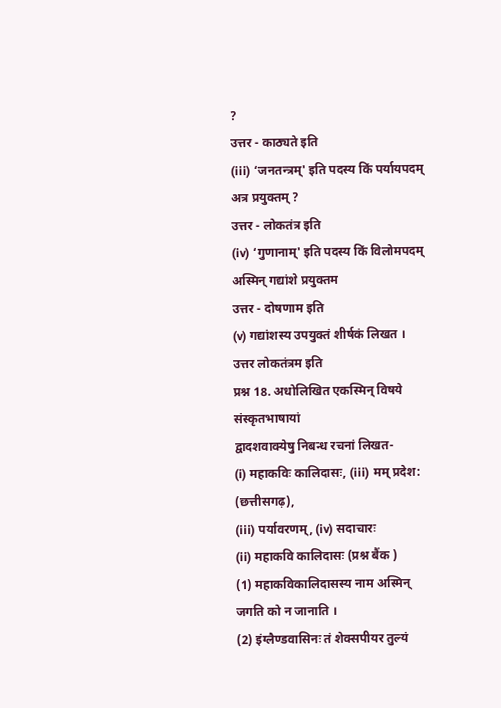?
उत्तर - काठ्यते इति
(iii) ‘जनतन्त्रम्' इति पदस्य किं पर्यायपदम् अत्र प्रयुक्तम् ?
उत्तर - लोकतंत्र इति
(iv) ‘गुणानाम्' इति पदस्य किं विलोमपदम् अस्मिन् गद्यांशे प्रयुक्तम
उत्तर - दोषणाम इति
(v) गद्यांशस्य उपयुक्तं शीर्षकं लिखत ।
उत्तर लोकतंत्रम इति
प्रश्न 18. अधोलिखित एकस्मिन् विषये संस्कृतभाषायां
द्वादशवाक्येषु निबन्ध रचनां लिखत-
(i) महाकविः कालिदासः, (iii) मम् प्रदेश: (छत्तीसगढ़),
(iii) पर्यावरणम्, (iv) सदाचारः
(ii) महाकवि कालिदासः (प्रश्न बैंक )
(1) महाकविकालिदासस्य नाम अस्मिन् जगति को न जानाति ।
(2) इंग्लैण्डवासिनः तं शेक्सपीयर तुल्यं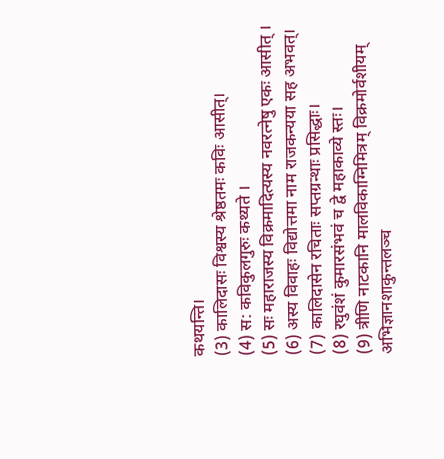कथयन्ति।
(3) कालिदासः विश्वस्य श्रेष्ठतमः कविः आसीत्।
(4) स: कविकुलगुरुः कथ्यते ।
(5) सः महाराजस्य विक्रमादित्यस्य नवरत्नेषु एकः आसीत् ।
(6) अस्य विवाहः विद्योत्तमा नाम राजकन्यया सह अभवत्।
(7) कालिदासेन रचिताः सप्तग्रन्थाः प्रसिद्धाः।
(8) रघुवंशं कुमारसंभवं च द्वे महाकाव्ये स्तः।
(9) त्रीणि नाटकानि मालविकाग्निमित्रम् विक्रमोर्वशीयम्
अभिज्ञानशाकुन्तलञ्च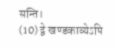सन्ति।
(10) द्वे खण्डकाव्येऽपि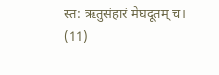स्त: ऋतुसंहारं मेघदूतम् च।
(11)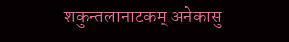शकुन्तलानाटकम् अनेकासु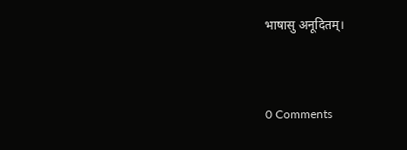भाषासु अनूदितम्।


0 Comments